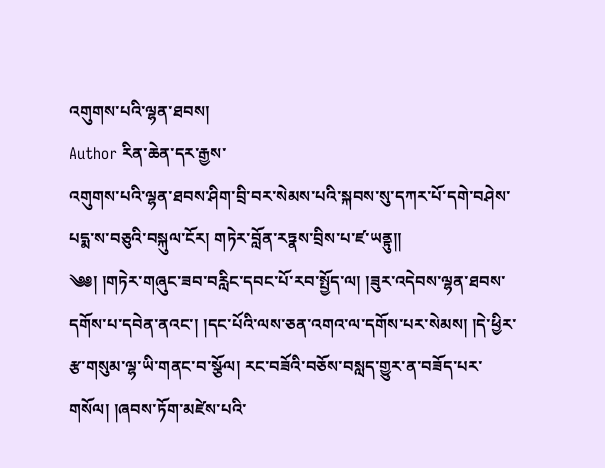འགུགས་པའི་ལྷན་ཐབས།
Author རིན་ཆེན་དར་རྒྱས་
འགུགས་པའི་ལྷན་ཐབས་ཤིག་བྲི་བར་སེམས་པའི་སྐབས་སུ་དཀར་པོ་དགེ་བཤེས་པདྨ་ས་བཅུའི་བསྐུལ་ངོར། གཏེར་བློན་རཏྣས་བྲིས་པ་ཛ་ཡནྟུ།།
༄༅། །གཏེར་གཞུང་ཟབ་བརླིང་དབང་པོ་རབ་སྤྱོད་ལ། །ཟུར་འདེབས་ལྷན་ཐབས་དགོས་པ་དབེན་ནའང་། །དང་པོའི་ལས་ཅན་འགའ་ལ་དགོས་པར་སེམས། །དེ་ཕྱིར་རྩ་གསུམ་ལྷ་ཡི་གནང་བ་སྩོལ། རང་བཟོའི་བཅོས་བསླད་གྱུར་ན་བཟོད་པར་གསོལ། །ཞབས་ཏོག་མཛེས་པའི་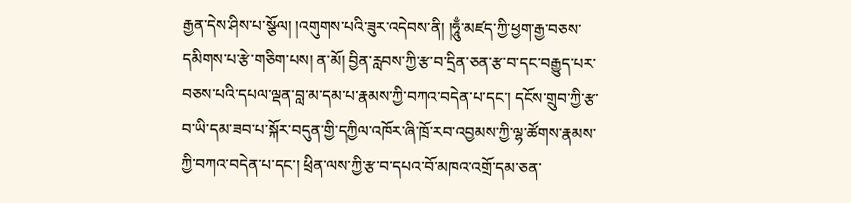རྒྱན་དེས་ཤིས་པ་སྩོལ། །འགུགས་པའི་ཟུར་འདེབས་ནི། །ཧཱུྃ་མཛད་ཀྱི་ཕྱག་རྒྱ་བཅས་དམིགས་པ་རྩེ་གཅིག་པས། ན་མོ། བྱིན་རླབས་ཀྱི་རྩ་བ་དྲིན་ཅན་རྩ་བ་དང་བརྒྱུད་པར་བཅས་པའི་དཔལ་ལྡན་བླ་མ་དམ་པ་རྣམས་ཀྱི་བཀའ་བདེན་པ་དང་། དངོས་གྲུབ་ཀྱི་རྩ་བ་ཡི་དམ་ཟབ་པ་སྐོར་བདུན་གྱི་དཀྱིལ་འཁོར་ཞི་ཁྲོ་རབ་འབྱམས་ཀྱི་ལྷ་ཚོགས་རྣམས་ཀྱི་བཀའ་བདེན་པ་དང་། ཕྲིན་ལས་ཀྱི་རྩ་བ་དཔའ་བོ་མཁའ་འགྲོ་དམ་ཅན་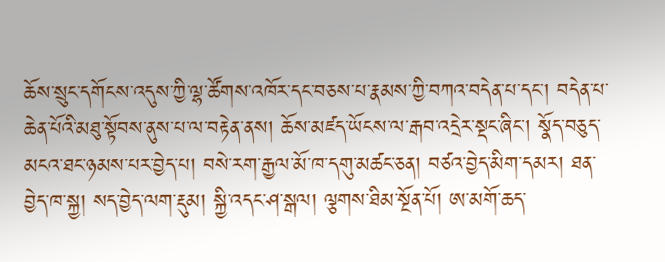ཆོས་སྲུང་དགོངས་འདུས་ཀྱི་ལྷ་ཚོགས་འཁོར་དང་བཅས་པ་རྣམས་ཀྱི་བཀའ་བདེན་པ་དང་། བདེན་པ་ཆེན་པོའི་མཐུ་སྟོབས་ནུས་པ་ལ་བརྟེན་ནས། ཆོས་མཛད་ཡོངས་ལ་རྒབ་འདྲེར་སྡང་ཞིང་། སྣོད་བཅུད་མངའ་ཐང་ཉམས་པར་བྱེད་པ། བསེ་རག་རྒྱལ་མོ་ཁ་དགུ་མཚང་ཅན། བཙའ་བྱེད་མིག་དམར། ཐན་བྱེད་ཁ་སྐྱ། སད་བྱེད་ལག་རྡུམ། སྐྱི་འདང་ཤ་སྒལ། ལྕགས་ཐིམ་སྔོན་པོ། ཨ་མགོ་ཆད་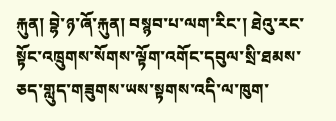རྐུན། བྷེ་ཉ་ཞོ་རྐུན། བསྙབ་པ་ལག་རིང་། ཐེའུ་རང་སྟོང་འཁྲུགས་སོགས་ལྟོག་འགོང་དབུལ་སྲི་ཐམས་ཅད་གླུད་གཟུགས་ཡས་སྟགས་འདི་ལ་ཁུག་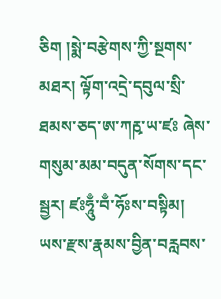ཅིག །སྨེ་བརྩེགས་ཀྱི་སྔགས་མཐར། ལྟོག་འདྲེ་དབུལ་སྲི་ཐམས་ཅད་ཨ་ཀརྵ་ཡ་ཛཿ ཞེས་གསུམ་མམ་བདུན་སོགས་དང་སྦྱར། ཛཿཧཱུྃ་བྃ་ཧོཿས་བསྟིམ། ཡས་རྫས་རྣམས་བྱིན་བརླབས་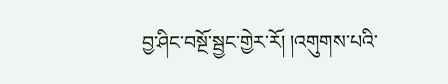བྱ་ཤིང་བསྔོ་སྦྱང་གྱེར་རོ། །འགུགས་པའི་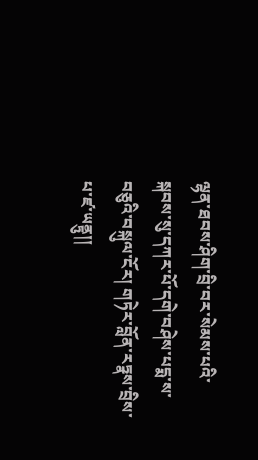ལྷན་ཐབས་ཤིག་བྲི་བར་སེམས་པའི་སྐབས་སུ་དཀར་པོ་དགེ་བཤེས་པདྨ་ས་བཅུའི་བསྐུལ་ངོར། གཏེར་བློན་རཏྣས་བྲིས་པ་ཛ་ཡནྟུ།།